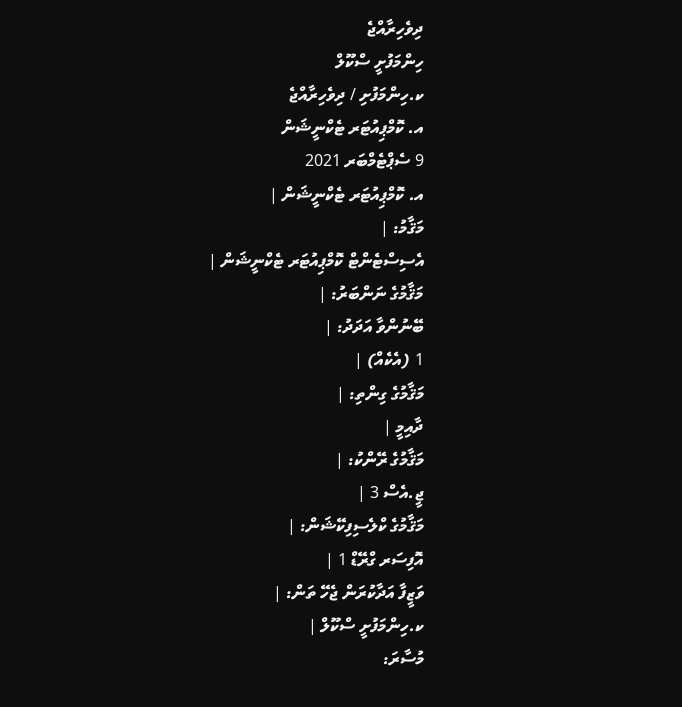ދިވެހިރާއްޖެ
ހިންމަފުށީ ސްކޫލް
ކ.ހިންމަފުށި / ދިވެހިރާއްޖެ
އ. ކޮމްޕިއުޓަރ ޓެކްނީޝަން
9 ސެޕްޓެމްބަރ 2021
އ. ކޮމްޕިއުޓަރ ޓެކްނީޝަން |
މަޤާމު: |
އެސިސްޓެންޓް ކޮމްޕިއުޓަރ ޓެކްނީޝަން |
މަޤާމުގެ ނަންބަރު: |
ބޭނުންވާ އަދަދު: |
1 (އެކެއް) |
މަޤާމުގެ ގިންތި: |
ދާއިމީ |
މަޤާމުގެ ރޭންކު: |
ޖީ.އެސް 3 |
މަޤާމުގެ ކްލެސިފިކޭޝަން: |
އޮފިސަރ ގްރޭޑް 1 |
ވަޒީފާ އަދާކުރަން ޖެހޭ ތަން: |
ކ.ހިންމަފުށީ ސްކޫލް |
މުސާރަ: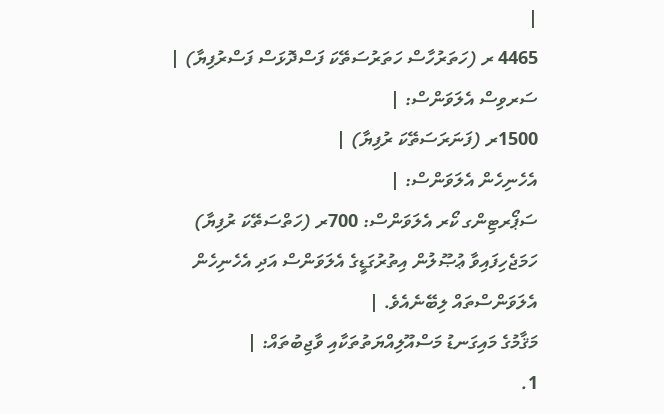|
4465 ރ (ހަތަރުހާސް ހަތަރުސަތޭކަ ފަސްދޮޅަސް ފަސްރުފިޔާ) |
ސަރވިސް އެލަވަންސް: |
1500ރ (ފަނަރަސަތޭކަ ރުފިޔާ) |
އެހެނިހެން އެލަވަންސް: |
ސަޕޯރޓިންގ ކޯރ އެލަވަންސް: 700ރ (ހަތްސަތޭކަ ރުފިޔާ) ހަމަޖެހިފައިވާ ޢުޞޫލުން އިތުރުގަޑީގެ އެލަވަންސް އަދި އެހެނިހެން އެލަވަންސްތައް ލިބޭނެއެވެ. |
މަޤާމުގެ މައިގަނޑު މަސްއޫލިއްޔަތުތަކާއި ވާޖިބުތައް: |
1.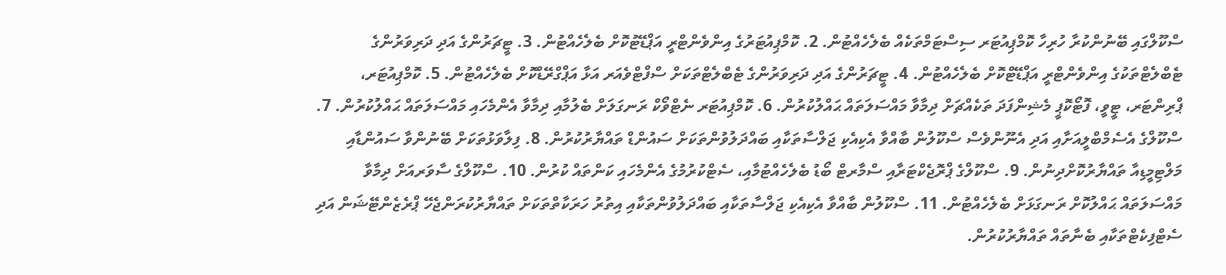ސްކޫލްގައި ބޭނުންކުރާ ހުރިހާ ކޮމްޕިއުޓަރ ސިސްޓަމްތަކެއް ބެލެހެއްޓުން. 2. ކޮމްޕިއުޓަރުގެ އިންވެންޓްރީ އަޕްޑޭޓުކޮށް ބެލެހެއްޓުން. 3. ޓީޗަރުންގެ އަދި ދަރިވަރުންގެ ޓެބްލެޓްތަކުގެ އިންވެންޓްރީ އަޕްޑޭޓްކޮށް ބެލެހެއްޓުން. 4. ޓީޗަރުންގެ އަދި ދަރިވަރުންގެ ޓެބްލެޓްތަކަށް ސްފްޓްވެއަރ އަޅާ އަޕްގްރޭޑްކޮށް ބެލެހެއްޓުން. 5. ކޮމްޕިއުޓަރ، ޕްރިންޓަރ، ޓީވީ، ފޮޓޯކޮޕީ މެޝިންފަދަ ތަކެއްޗަށް ދިމާވާ މައްސަލަތައް ޙައްލުކުރުން. 6. ކޮމްޕިއުޓަރ ނެޓްވޯކް ރަނގަލަށް ބެލުމާއި ދިމާވާ އެންމެހައި މައްސަލަތައް ޙައްލުކުރުން. 7. ސްކޫލްގެ އެސެމްބްލީއަށާއި އަދި އެނޫންވެސް ސްކޫލުން ބާއްވާ އެކިއެކި ޖަލްސާތަކާއި ބައްދަލުވުންތަކަށް ސައުންޑް ތައްޔާރުކުރުން. 8. ފިލާވަޅުތަކަށް ބޭނުންވާ ސައުންޑާއި މަލްޓިމީޑިއާ ތައްޔާރުކޮށްދިނުން. 9. ސްކޫލްގެ ޕްރޮޖެކްޓަރާއި ސްމާރޓް ބޯޑު ބެލެހެއްޓުމާއި، ސެޓްކުރުމުގެ އެންމެހައި ކަންތައް ކުރުން. 10. ސްކޫލްގެ ސާވަރއަށް ދިމާވާ މައްސަލަތައް ޙައްލުކޮށް ރަނގަޅަށް ބެލެހެއްޓުން. 11. ސްކޫލުން ބާއްވާ އެކިއެކި ޖަލްސާތަކާއި ބައްދަލުވުންތަކާއި އިތުރު ހަރަކާތްތަކަށް ތައްޔާރުކުރަންޖެހޭ ޕްރެޒެންޓޭޝަން އަދި ސެޓްފިކެޓްތަކާއި ބެނާތައް ތައްޔާރުކުރުން.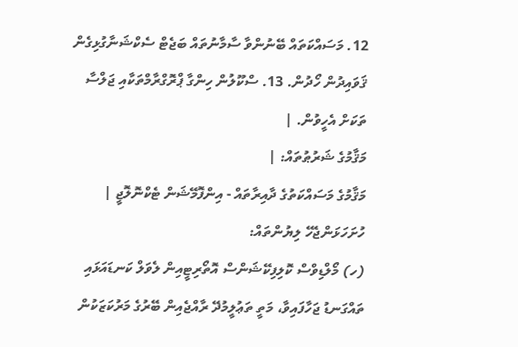12. މަސައްކަތައް ބޭނުންވާ ސާމާނުތައް ބަޖެޓް ސެކްޝަނާގުޅިގެން ޤަވައިދުން ހޯދުން. 13. ސްކޫލުން ހިންގާ ޕްރޮގްރާމްތަކާއި ޖަލްސާ ތަކަށް އެހީވުން. |
މަޤާމުގެ ޝަރުޠުތައް: |
މަޤާމުގެ މަސައްކަތުގެ ދާއިރާތައް - އިންފޮމޭޝަން ޓެކްނޮލޮޖީ |
ހުށަހަޅަންޖެހޭ ލިޔުންތައް:
(ހ) މޯލްޑިވްސް ކޮލިފިކޭޝަންސް އޮތޯރިޓީއިން ލެވަލް ކަނޑައަޅައި ތައްގަނޑު ޖަހާފައިވާ، މަތީ ތަޢުލީމުދޭ ރާއްޖެއިން ބޭރުގެ މަރުކަޒަކުން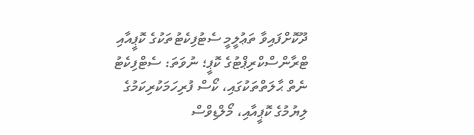ދޫކޮށްފައިވާ ތަޢުލީމީ ސެޓުފިކެޓުތަކުގެ ކޮޕީއާއި ޓްރާންސްކްރިޕްޓުގެ ކޮޕީ؛ ނުވަތަ: ސެޓްފިކެޓު ނެތް ޙާލަތްތަކުގައި، ކޯސް ފުރިހަމަކުރިކަމުގެ ލިޔުމުގެ ކޮޕީއާއި، މޯލްޑިވްސް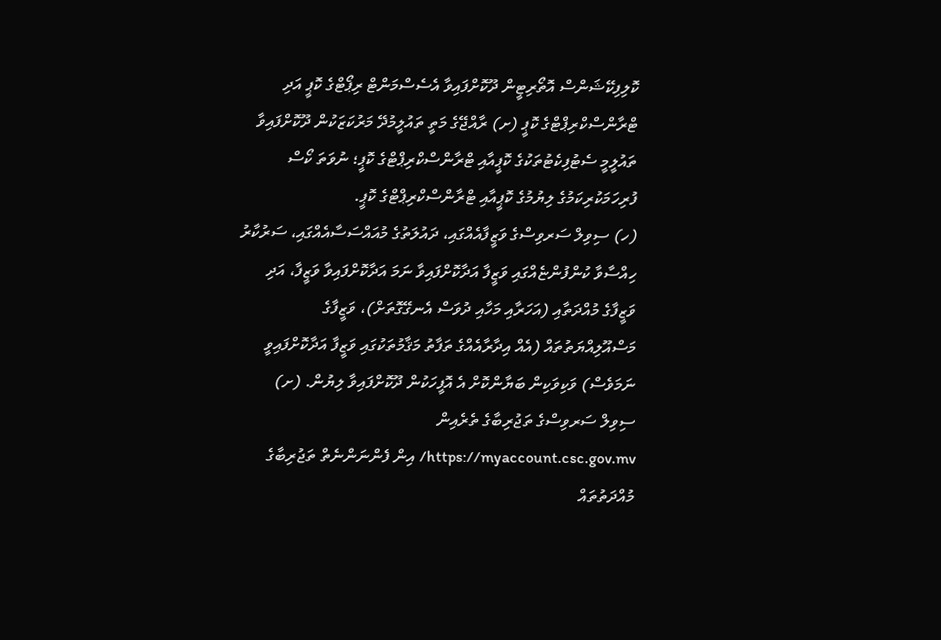ކޮލިފިކޭޝަންސް އޮތޯރިޓީން ދޫކޮށްފައިވާ އެސެސްމަންޓް ރިޕޯޓްގެ ކޮޕީ އަދި ޓްރާންސްކްރިޕްޓްގެ ކޮޕީ (ށ) ރާއްޖޭގެ މަތީ ތައުލީމުދޭ މަރުކަޒަކުން ދޫކޮށްފައިވާ ތައުލީމީ ސެޓުފިކެޓުތަކުގެ ކޮޕީއާއި ޓްރާންސްކްރިޕްޓްގެ ކޮޕީ؛ ނުވަތަ ކޯސް ފުރިހަމަކުރިކަމުގެ ލިޔުމުގެ ކޮޕީއާއި ޓްރާންސްކްރިޕްޓްގެ ކޮޕީ.
(ހ) ސިވިލް ސަރވިސްގެ ވަޒީފާއެއްގައި، ދައުލަތުގެ މުއައްސަސާއެއްގައި، ސަރުކާރު ހިއްސާވާ ކުންފުންޏެއްގައި ވަޒީފާ އަދާކޮށްފައިވާ ނަމަ އަދާކޮށްފައިވާ ވަޒީފާ، އަދި ވަޒީފާގެ މުއްދަތާއި (އަހަރާއި މަހާއި ދުވަސް އެނގޭގޮތަށް)، ވަޒީފާގެ މަސްއޫލިއްޔަތުތައް (އެއް އިދާރާއެއްގެ ތަފާތު މަޤާމުތަކުގައި ވަޒީފާ އަދާކޮށްފައިވީ ނަމަވެސް) ވަކިވަކިން ބަޔާންކޮށް އެ އޮފީހަކުން ދޫކޮށްފައިވާ ލިޔުން. (ށ) ސިވިލް ސަރވިސްގެ ތަޖުރިބާގެ ތެރެއިން https://myaccount.csc.gov.mv/ އިން ފެންނަންނެތް ތަޖުރިބާގެ މުއްދަތުތައް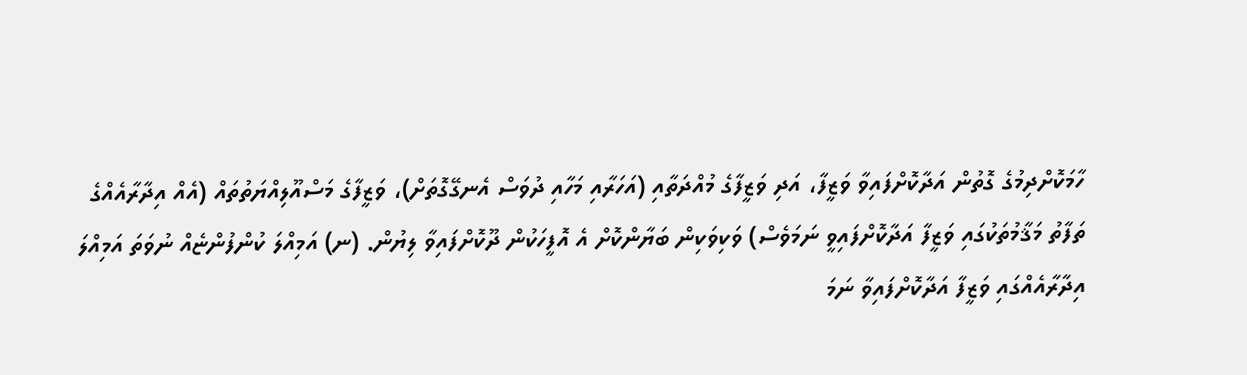ހާމަކޮށްދިމުގެ ގޮތުން އަދާކޮށްފައިވާ ވަޒީފާ، އަދި ވަޒީފާގެ މުއްދަތާއި (އަހަރާއި މަހާއި ދުވަސް އެނގޭގޮތަށް)، ވަޒީފާގެ މަސްއޫލިއްޔަތުތައް (އެއް އިދާރާއެއްގެ ތަފާތު މަޤާމުތަކުގައި ވަޒީފާ އަދާކޮށްފައިވީ ނަމަވެސް) ވަކިވަކިން ބަޔާންކޮށް އެ އޮފީހަކުން ދޫކޮށްފައިވާ ލިޔުން. (ނ) އަމިއްލަ ކުންފުންޏެއް ނުވަތަ އަމިއްލަ އިދާރާއެއްގައި ވަޒީފާ އަދާކޮށްފައިވާ ނަމަ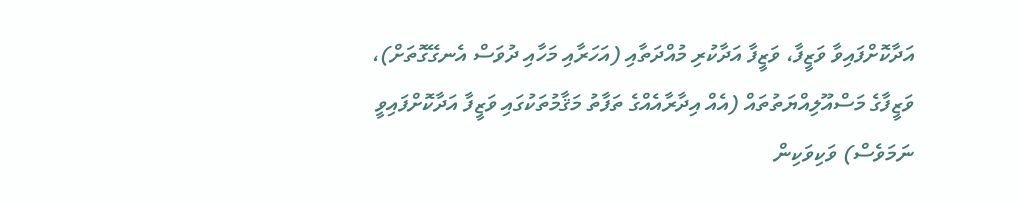އަދާކޮށްފައިވާ ވަޒީފާ، ވަޒީފާ އަދާކުރި މުއްދަތާއި (އަހަރާއި މަހާއި ދުވަސް އެނގޭގޮތަށް)، ވަޒީފާގެ މަސްއޫލިއްޔަތުތައް (އެއް އިދާރާއެއްގެ ތަފާތު މަޤާމުތަކުގައި ވަޒީފާ އަދާކޮށްފައިވީ ނަމަވެސް) ވަކިވަކިން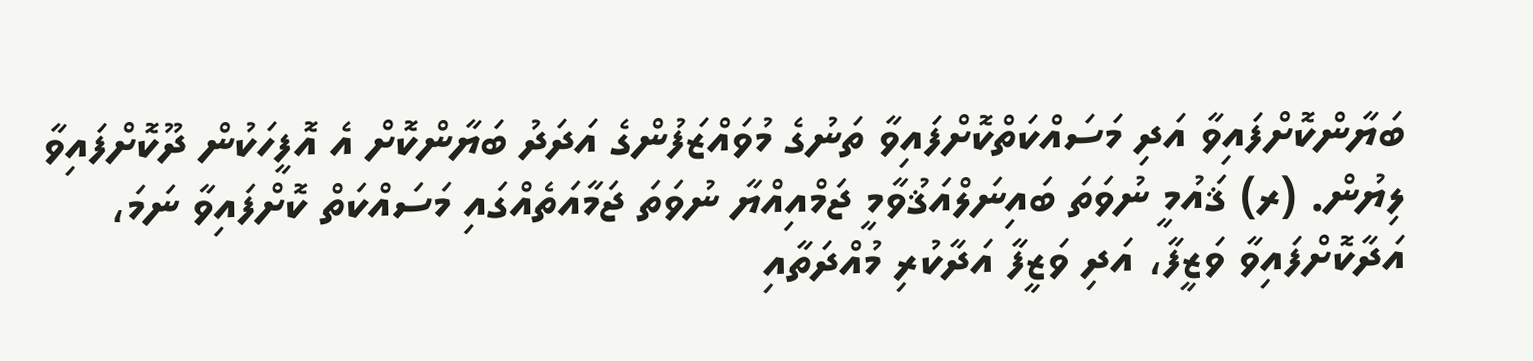ބަޔާންކޮށްފައިވާ އަދި މަސައްކަތްކޮށްފައިވާ ތަނުގެ މުވައްޒަފުންގެ އަދަދު ބަޔާންކޮށް އެ އޮފީހަކުން ދޫކޮށްފައިވާ ލިޔުން. (ރ) ޤައުމީ ނުވަތަ ބައިނަލްއަޤުވާމީ ޖަމްއިއްޔާ ނުވަތަ ޖަމާއަތެއްގައި މަސައްކަތް ކޮށްފައިވާ ނަމަ، އަދާކޮށްފައިވާ ވަޒީފާ، އަދި ވަޒީފާ އަދާކުރި މުއްދަތާއި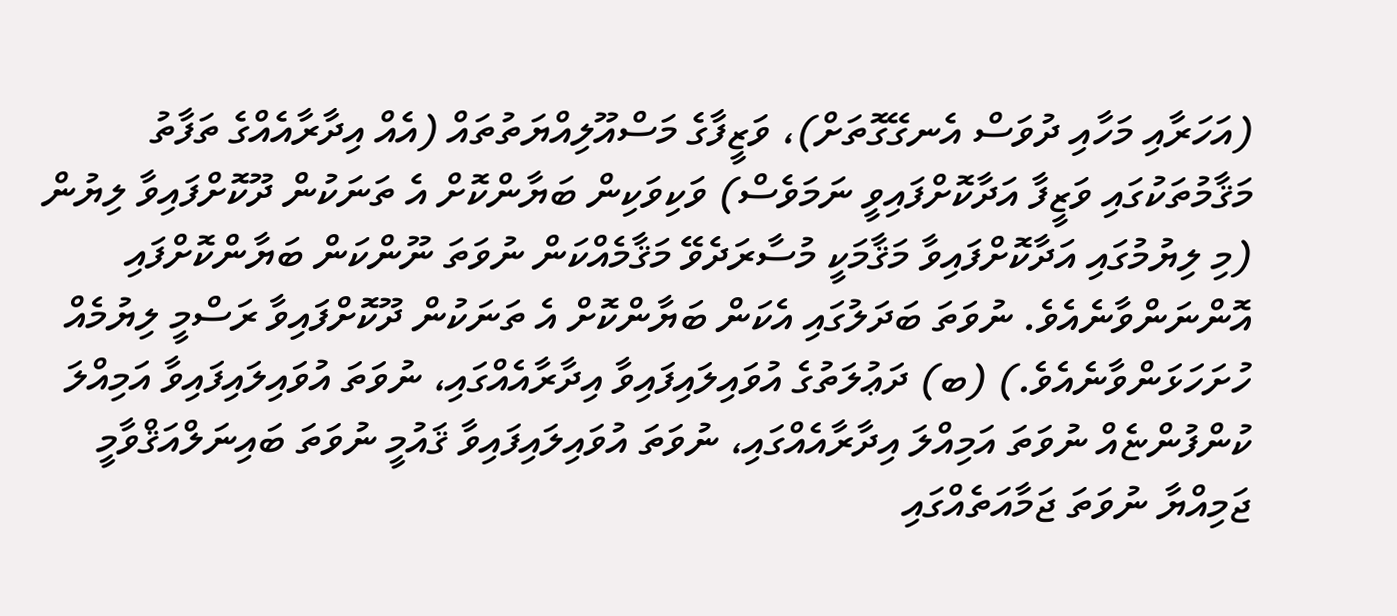(އަހަރާއި މަހާއި ދުވަސް އެނގޭގޮތަށް)، ވަޒީފާގެ މަސްއޫލިއްޔަތުތައް (އެއް އިދާރާއެއްގެ ތަފާތު މަޤާމުތަކުގައި ވަޒީފާ އަދާކޮށްފައިވީ ނަމަވެސް) ވަކިވަކިން ބަޔާންކޮށް އެ ތަނަކުން ދޫކޮށްފައިވާ ލިޔުން (މި ލިޔުމުގައި އަދާކޮށްފައިވާ މަޤާމަކީ މުސާރަދެވޭ މަޤާމެއްކަން ނުވަތަ ނޫންކަން ބަޔާންކޮށްފައި އޮންނަންވާނެއެވެ. ނުވަތަ ބަދަލުގައި އެކަން ބަޔާންކޮށް އެ ތަނަކުން ދޫކޮށްފައިވާ ރަސްމީ ލިޔުމެއް ހުށަހަޅަންވާނެއެވެ.) (ބ) ދަޢުލަތުގެ އުވައިލައިފައިވާ އިދާރާއެއްގައި، ނުވަތަ އުވައިލައިފައިވާ އަމިއްލަ ކުންފުންޏެއް ނުވަތަ އަމިއްލަ އިދާރާއެއްގައި، ނުވަތަ އުވައިލައިފައިވާ ޤައުމީ ނުވަތަ ބައިނަލްއަޤްވާމީ ޖަމިއްޔާ ނުވަތަ ޖަމާއަތެއްގައި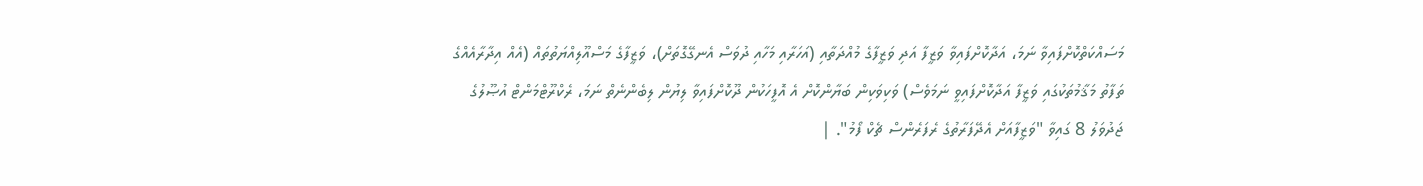މަސައްކަތްކޮށްފައިވާ ނަމަ، އަދާކޮށްފައިވާ ވަޒީފާ އަދި ވަޒީފާގެ މުއްދަތާއި (އަހަރާއި މަހާއި ދުވަސް އެނގޭގޮތަށް)، ވަޒީފާގެ މަސްއޫލިއްޔަތުތައް (އެއް އިދާރާއެއްގެ ތަފާތު މަޤާމުތަކުގައި ވަޒީފާ އަދާކޮށްފައިވީ ނަމަވެސް) ވަކިވަކިން ބަޔާންކޮށް އެ އޮފީހަކުން ދޫކޮށްފައިވާ ލިޔުން ލިބެންނެތް ނަމަ، ރެކްރޫޓްމަންޓް އުޞޫލުގެ ޖަދުވަލު 8 ގައިވާ "ވަޒީފާއަށް އެދޭފަރާތުގެ ރެފަރެންސް ޗެކް ފޯމު". |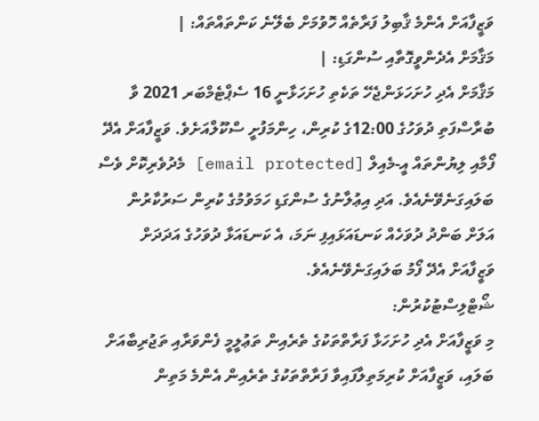ވަޒީފާއަށް އެންމެ ޤާބިލު ފަރާތެއް ހޮވުމަށް ބެލޭނެ ކަންތައްތައް: |
މަޤާމަށް އެދެންވީގޮތާއި ސުންގަޑި: |
މަޤާމަށް އެދި ހުށަހަޅަންޖެހޭ ތަކެތި ހުށަހަޅާނީ 16 ސެޕްޓެމްބަރ 2021 ވާ ބުރާސްފަތި ދުވަހުގެ 12:00ގެ ކުރިން، ހިންމަފުށީ ސްކޫލްއަށެވެ. ވަޒީފާއަށް އެދޭ ފޯމާއި ލިޔުންތައް އީ-މެއިލް [email protected] މެދުވެރިކޮށް ވެސް ބަލައިގަނެވޭނެއެވެ. އަދި އިޢުލާނުގެ ސުންގަޑި ހަމަވުމުގެ ކުރިން ސަރުކާރުން އަލަށް ބަންދު ދުވަހެއް ކަނޑައަޅައިފި ނަމަ، އެ ކަނޑައަޅާ ދުވަހުގެ އަދަދަށް ވަޒީފާއަށް އެދޭ ފޯމު ބަލައިގަނެވޭނެއެވެ.
ޝޯޓްލިސްޓުކުރުން:
މި ވަޒީފާއަށް އެދި ހުށަހަޅާ ފަރާތްތަކުގެ ތެރެއިން ތަޢުލީމީ ފެންވަރާއި ތަޖުރިބާއަށް ބަލައި، ވަޒީފާއަށް ކުރިމަތިލާފައިވާ ފަރާތްތަކުގެ ތެރެއިން އެންމެ މަތިން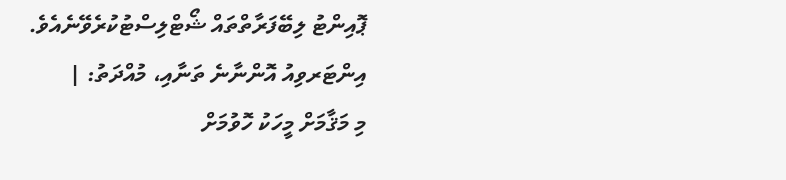ޕޮއިންޓު ލިބޭފަރާތްތައް ޝޯޓްލިސްޓުކުރެވޭނެއެވެ.
އިންޓަރވިއު އޮންނާނެ ތަނާއި، މުއްދަތު: |
މި މަޤާމަށް މީހަކު ހޮވުމަށް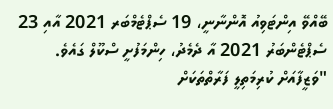ބޭއްވޭ އިންޓަވިއު އޮންނާނީ، 19 ސެޕްޓެމްބަރ 2021 އާއި 23 ސެޕްޓެންބަރު 2021 އާ ދެމެދު، ހިންމަފުށީ ސްކޫލް ގައެވެ.
"ވަޒީފާއަށް ކުރިމަތިލީ ފަރާތްތަކަށް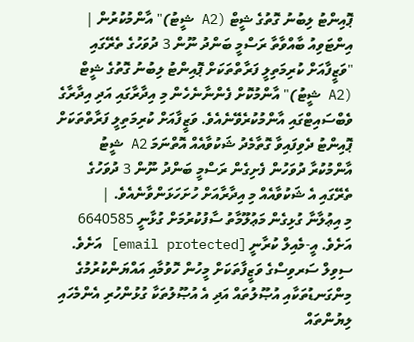ޕޮއިންޓު ލިބުނު ގޮތުގެ ޝީޓް (A2 ޝީޓު)" އާންމުކުރުން |
އިންޓަވިއު ބާއްވާތާ ރަސްމީ ބަންދު ނޫން 3 ދުވަހުގެ ތެރޭގައި "ވަޒީފާއަށް ކުރިމަތިލީ ފަރާތްތަކަށް ޕޮއިންޓު ލިބުނު ގޮތުގެ ޝީޓް (A2 ޝީޓު)" އާންމުކޮށް ފެންނާނެހެން މި އިދާރާގައި އަދި އިދާރާގެ ވެބްސައިޓްގައި އާންމުކުރެވޭނެއެވެ. ވަޒީފާއަށް ކުރިމަތިލީ ފަރާތްތަކަށް ޕޮއިންޓު ދެވިފައިވާ ގޮތާމެދު ޝަކުވާއެއް އޮތްނަމަ A2 ޝީޓު އާންމުކުރާ ދުވަހުން ފެށިގެން ރަސްމީ ބަންދު ނޫން 3 ދުވަހުގެ ތެރޭގައި އެ ޝަކުވާއެއް މި އިދާރާއަށް ހުށަހަޅަންވާނެއެވެ. |
މި އިޢުލާނާ ގުޅިގެން މަޢުލޫމާތު ސާފުކުރުމަށް ގުޅާނީ 6640585 އަށެވެ. އީ-މެއިލް ކުރާނީ [email protected] އަށެވެ. ސިވިލް ސަރވިސްގެ ވަޒީފާތަކަށް މީހުން ހޮވުމާއި އައްޔަންކުރުމުގެ މިންގަނޑުތަކާއި އުޞޫލުތައް އަދި އެ އުޞޫލުތަކާ ގުޅުންހުރި އެންމެހައި ލިޔުންތައް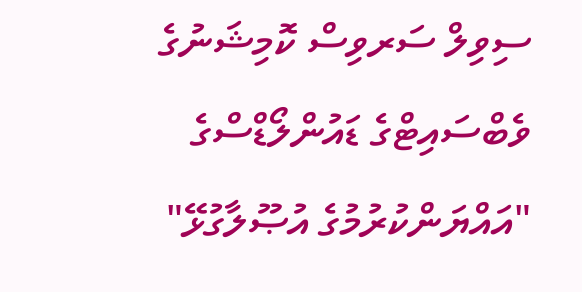ސިވިލް ސަރވިސް ކޮމިޝަނުގެ ވެބްސައިޓްގެ ޑައުންލޯޑްސްގެ "އައްޔަންކުރުމުގެ އުޞޫލާގުޅޭ"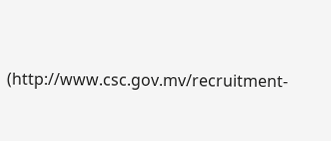(http://www.csc.gov.mv/recruitment-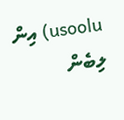usoolu) އިން ލިބެން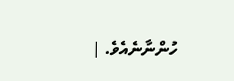ހުންނާނެއެވެ. |